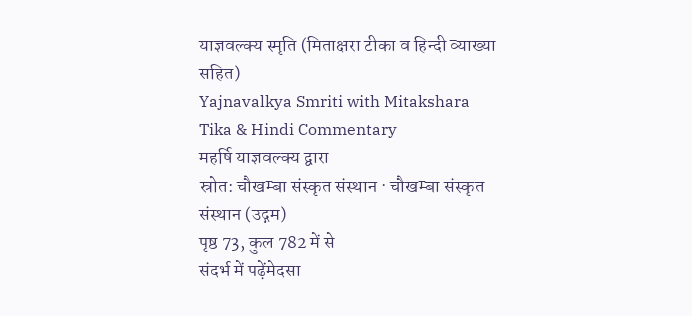याज्ञवल्क्य स्मृति (मिताक्षरा टीका व हिन्दी व्याख्या सहित)
Yajnavalkya Smriti with Mitakshara Tika & Hindi Commentary
महर्षि याज्ञवल्क्य द्वारा
स्रोत: चौखम्बा संस्कृत संस्थान · चौखम्बा संस्कृत संस्थान (उद्गम)
पृष्ठ 73, कुल 782 में से
संदर्भ में पढ़ेंमेदसा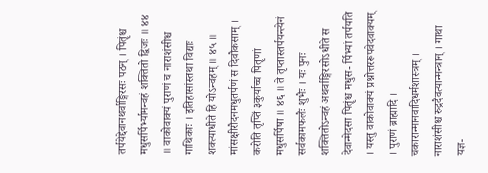तर्पयेद्देवानथर्वाङ्गिरसः पठन् । पितॄंश्च मधुसर्पिर्भ्यामन्वहं शक्तितो द्विजः ॥ ४४ ॥ वाकोवाक्यं पुराणं च नाराशंसीश्च गाथिकाः । इतिहासांस्तथा विद्याः शक्त्याधीते हि योऽन्वहम् ॥ ४५ ॥ मांसक्षीरौदनमधुतर्पणं स दिवौकसाम् । करोति तृप्तिं ३कुर्याच्च पितॄणां मधुसर्पिषा ॥ ४६ ॥ ते तृप्तास्तर्पयन्त्येनं सर्वकामफलैः शुभैः । यः पुनः शक्तितोऽन्वहं अथर्वाङ्गिरसोऽधीते स देवान्मेदसा पितॄंश्च मधुस- र्पिभ्यां तर्पयति । यस्तु वाकोवाक्यं प्रश्नोत्तररूपवेदवाक्यम् । पुराणं ब्राह्मादि । चकारान्मानवादिधर्मशास्त्रम् । नाराशंसीश्च रुद्रदैवत्यान्मन्त्रान् । गाथा यज्ञ-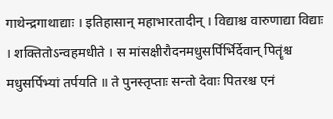गाथेन्द्रगाथाद्याः । इतिहासान् महाभारतादीन् । विद्याश्च वारुणाद्या विद्याः । शक्तितोऽन्वहमधीते । स मांसक्षीरौदनमधुसर्पिर्भिर्देवान् पितॄंश्च मधुसर्पिभ्यां तर्पयति ॥ ते पुनस्तृप्ताः सन्तो देवाः पितरश्च एनं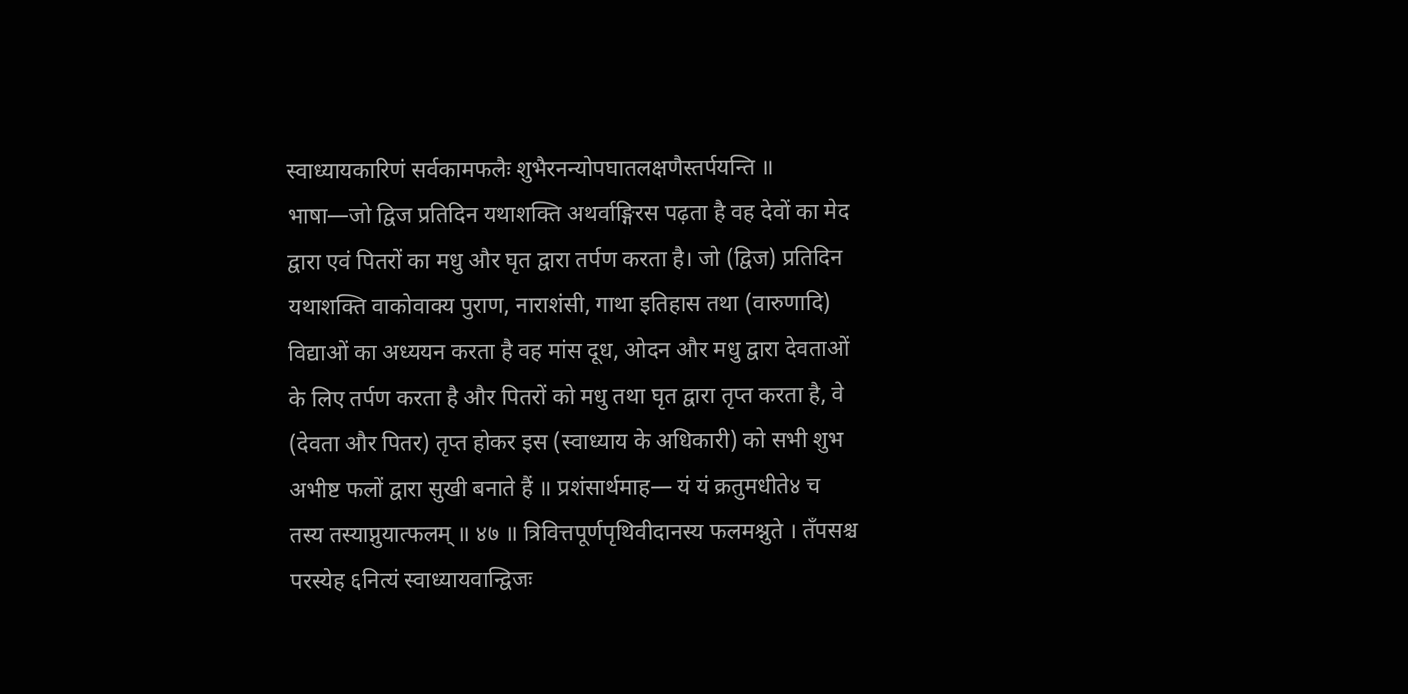स्वाध्यायकारिणं सर्वकामफलैः शुभैरनन्योपघातलक्षणैस्तर्पयन्ति ॥ भाषा—जो द्विज प्रतिदिन यथाशक्ति अथर्वाङ्गिरस पढ़ता है वह देवों का मेद द्वारा एवं पितरों का मधु और घृत द्वारा तर्पण करता है। जो (द्विज) प्रतिदिन यथाशक्ति वाकोवाक्य पुराण, नाराशंसी, गाथा इतिहास तथा (वारुणादि) विद्याओं का अध्ययन करता है वह मांस दूध, ओदन और मधु द्वारा देवताओं के लिए तर्पण करता है और पितरों को मधु तथा घृत द्वारा तृप्त करता है, वे (देवता और पितर) तृप्त होकर इस (स्वाध्याय के अधिकारी) को सभी शुभ अभीष्ट फलों द्वारा सुखी बनाते हैं ॥ प्रशंसार्थमाह— यं यं क्रतुमधीते४ च तस्य तस्याप्नुयात्फलम् ॥ ४७ ॥ त्रिवित्तपूर्णपृथिवीदानस्य फलमश्नुते । तँपसश्च परस्येह ६नित्यं स्वाध्यायवान्द्विजः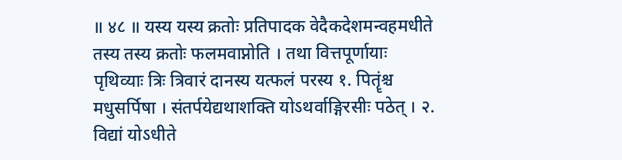॥ ४८ ॥ यस्य यस्य क्रतोः प्रतिपादक वेदैकदेशमन्वहमधीते तस्य तस्य क्रतोः फलमवाप्नोति । तथा वित्तपूर्णायाः पृथिव्याः त्रिः त्रिवारं दानस्य यत्फलं परस्य १. पितॄंश्च मधुसर्पिषा । संतर्पयेद्यथाशक्ति योऽथर्वाङ्गिरसीः पठेत् । २. विद्यां योऽधीते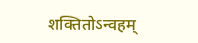शक्तितोऽन्वहम्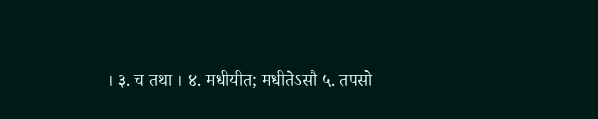। ३. च तथा । ४. मधीयीत; मधीतेऽसौ ५. तपसो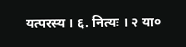यत्परस्य । ६. नित्यः । २ या०